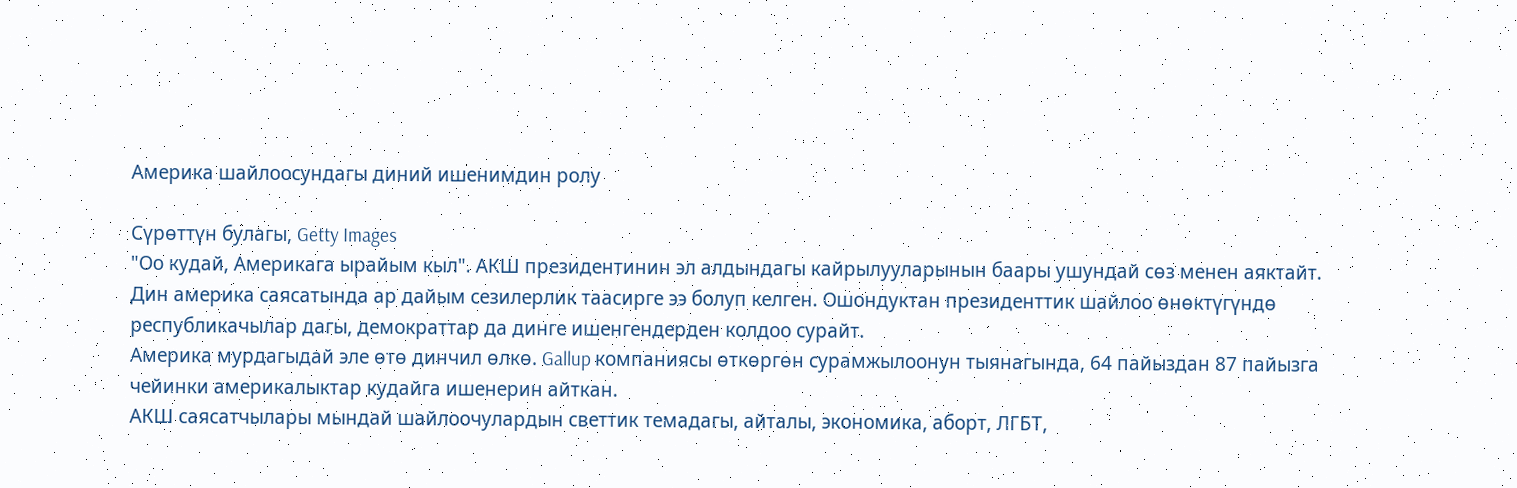Америка шайлоосундагы диний ишенимдин ролу

Сүрөттүн булагы, Getty Images
"Оо кудай, Америкага ырайым кыл". АКШ президентинин эл алдындагы кайрылууларынын баары ушундай сөз менен аяктайт. Дин америка саясатында ар дайым сезилерлик таасирге ээ болуп келген. Ошондуктан президенттик шайлоо өнөктүгүндө республикачылар дагы, демократтар да динге ишенгендерден колдоо сурайт.
Америка мурдагыдай эле өтө динчил өлкө. Gallup компаниясы өткөргөн сурамжылоонун тыянагында, 64 пайыздан 87 пайызга чейинки америкалыктар кудайга ишенерин айткан.
АКШ саясатчылары мындай шайлоочулардын светтик темадагы, айталы, экономика, аборт, ЛГБТ,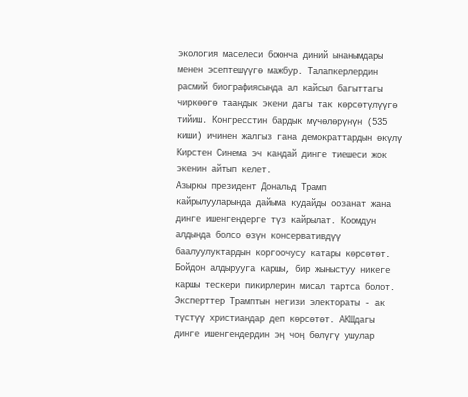экология маселеси боюнча диний ынанымдары менен эсептешүүгө мажбур. Талапкерлердин расмий биографиясында ал кайсыл багыттагы чиркөөгө таандык экени дагы так көрсөтүлүүгө тийиш. Конгресстин бардык мүчөлөрүнүн (535 киши) ичинен жалгыз гана демократтардын өкүлү Кирстен Синема эч кандай динге тиешеси жок экенин айтып келет.
Азыркы президент Дональд Трамп кайрылууларында дайыма кудайды оозанат жана динге ишенгендерге түз кайрылат. Коомдун алдында болсо өзүн консервативдүү баалуулуктардын коргоочусу катары көрсөтөт. Бойдон алдырууга каршы, бир жыныстуу никеге каршы тескери пикирлерин мисал тартса болот.
Эксперттер Трамптын негизи электораты - ак түстүү христиандар деп көрсөтөт. АКШдагы динге ишенгендердин эң чоң бөлүгү ушулар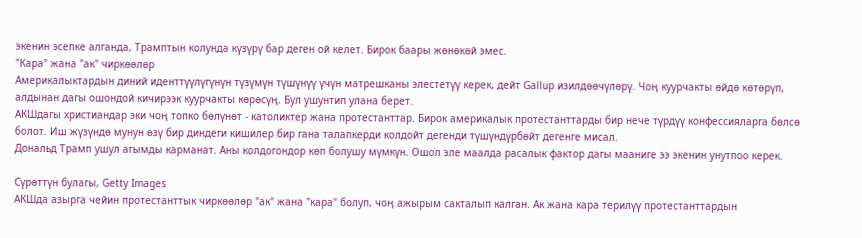экенин эсепке алганда, Трамптын колунда күзүрү бар деген ой келет. Бирок баары жөнөкөй эмес.
"Кара" жана "ак" чиркөөлөр
Америкалыктардын диний иденттүүлүгүнүн түзүмүн түшүнүү үчүн матрешканы элестетүү керек, дейт Gallup изилдөөчүлөрү. Чоң куурчакты өйдө көтөрүп, алдынан дагы ошондой кичирээк куурчакты көрөсүң. Бул ушунтип улана берет.
АКШдагы христиандар эки чоң топко бөлүнөт - католиктер жана протестанттар. Бирок америкалык протестанттарды бир нече түрдүү конфессияларга бөлсө болот. Иш жүзүндө мунун өзү бир диндеги кишилер бир гана талапкерди колдойт дегенди түшүндүрбөйт дегенге мисал.
Дональд Трамп ушул агымды карманат. Аны колдогондор көп болушу мүмкүн. Ошол эле маалда расалык фактор дагы мааниге ээ экенин унутпоо керек.

Сүрөттүн булагы, Getty Images
АКШда азырга чейин протестанттык чиркөөлөр "ак" жана "кара" болуп, чоң ажырым сакталып калган. Ак жана кара терилүү протестанттардын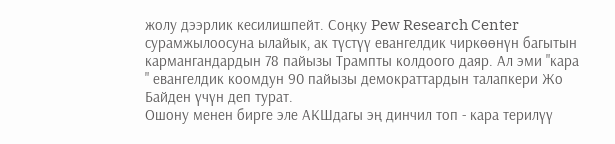жолу дээрлик кесилишпейт. Соңку Pew Research Center сурамжылоосуна ылайык, ак түстүү евангелдик чиркөөнүн багытын кармангандардын 78 пайызы Трампты колдоого даяр. Ал эми "кара " евангелдик коомдун 90 пайызы демократтардын талапкери Жо Байден үчүн деп турат.
Ошону менен бирге эле АКШдагы эң динчил топ - кара терилүү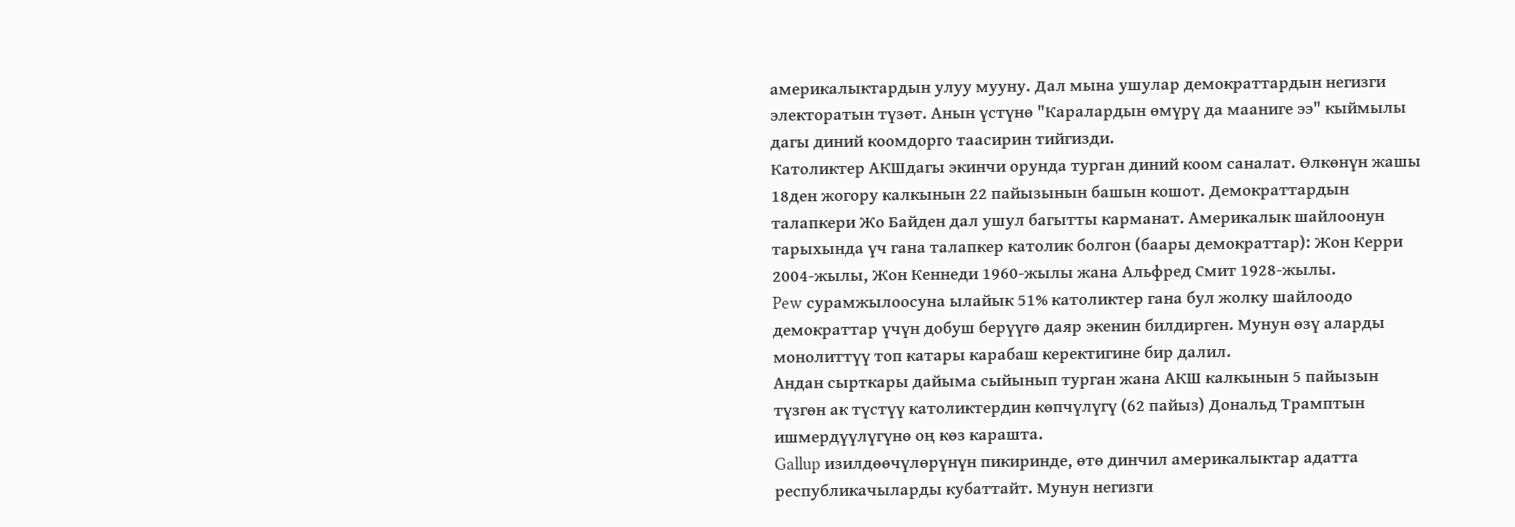америкалыктардын улуу мууну. Дал мына ушулар демократтардын негизги электоратын түзөт. Анын үстүнө "Каралардын өмүрү да мааниге ээ" кыймылы дагы диний коомдорго таасирин тийгизди.
Католиктер АКШдагы экинчи орунда турган диний коом саналат. Өлкөнүн жашы 18ден жогору калкынын 22 пайызынын башын кошот. Демократтардын талапкери Жо Байден дал ушул багытты карманат. Америкалык шайлоонун тарыхында үч гана талапкер католик болгон (баары демократтар): Жон Керри 2004-жылы, Жон Кеннеди 1960-жылы жана Альфред Смит 1928-жылы.
Pew сурамжылоосуна ылайык 51% католиктер гана бул жолку шайлоодо демократтар үчүн добуш берүүгө даяр экенин билдирген. Мунун өзү аларды монолиттүү топ катары карабаш керектигине бир далил.
Андан сырткары дайыма сыйынып турган жана АКШ калкынын 5 пайызын түзгөн ак түстүү католиктердин көпчүлүгү (62 пайыз) Дональд Трамптын ишмердүүлүгүнө оң көз карашта.
Gallup изилдөөчүлөрүнүн пикиринде, өтө динчил америкалыктар адатта республикачыларды кубаттайт. Мунун негизги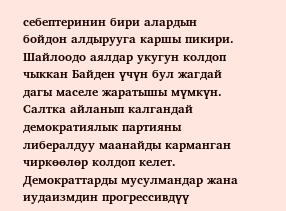себептеринин бири алардын бойдон алдырууга каршы пикири. Шайлоодо аялдар укугун колдоп чыккан Байден үчүн бул жагдай дагы маселе жаратышы мүмкүн. Салтка айланып калгандай демократиялык партияны либералдуу маанайды карманган чиркөөлөр колдоп келет. Демократтарды мусулмандар жана иудаизмдин прогрессивдүү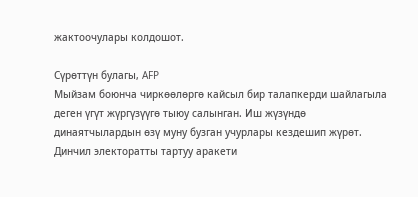жактоочулары колдошот.

Сүрөттүн булагы, AFP
Мыйзам боюнча чиркөөлөргө кайсыл бир талапкерди шайлагыла деген үгүт жүргүзүүгө тыюу салынган. Иш жүзүндө динаятчылардын өзү муну бузган учурлары кездешип жүрөт.
Динчил электоратты тартуу аракети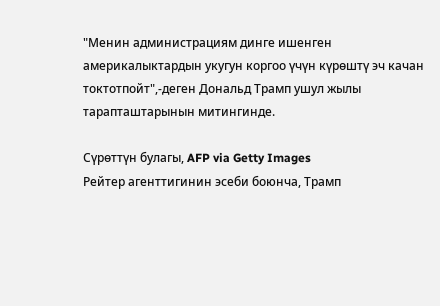"Менин администрациям динге ишенген америкалыктардын укугун коргоо үчүн күрөштү эч качан токтотпойт",-деген Дональд Трамп ушул жылы тарапташтарынын митингинде.

Сүрөттүн булагы, AFP via Getty Images
Рейтер агенттигинин эсеби боюнча, Трамп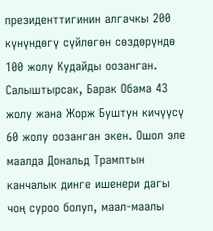президенттигинин алгачкы 200 күнүндөгү сүйлөгөн сөздөрүндө 100 жолу Кудайды оозанган. Салыштырсак, Барак Обама 43 жолу жана Жорж Буштун кичүүсү 60 жолу оозанган экен. Ошол эле маалда Дональд Трамптын канчалык динге ишенери дагы чоң суроо болуп, маал-маалы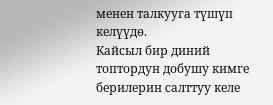менен талкууга түшүп келүүдө.
Кайсыл бир диний топтордун добушу кимге берилерин салттуу келе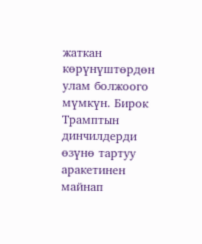жаткан көрүнүштөрдөн улам болжоого мүмкүн. Бирок Трамптын динчилдерди өзүнө тартуу аракетинен майнап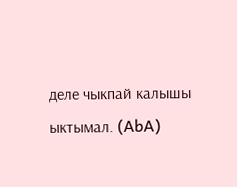деле чыкпай калышы ыктымал. (AbA)